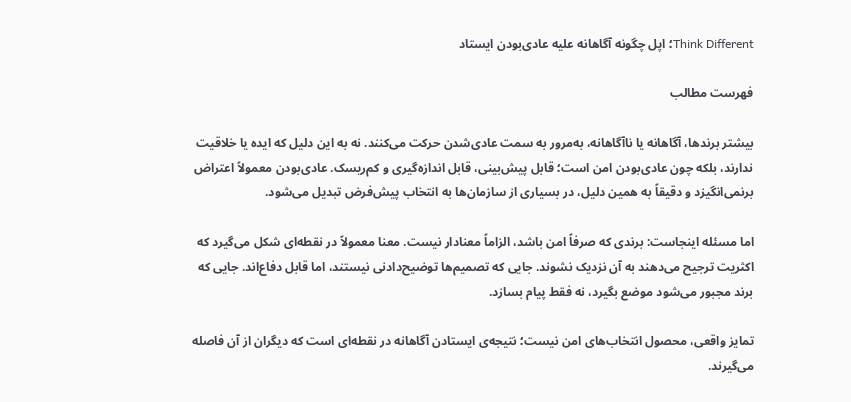Think Different؛ اپل چگونه آگاهانه علیه عادی‌بودن ایستاد

فهرست مطالب

بیشتر برندها، آگاهانه یا ناآگاهانه، به‌مرور به سمت عادی‌شدن حرکت می‌کنند. نه به این دلیل که ایده یا خلاقیت ندارند، بلکه چون عادی‌بودن امن است؛ قابل پیش‌بینی، قابل اندازه‌گیری و کم‌ریسک. عادی‌بودن معمولاً اعتراض برنمی‌انگیزد و دقیقاً به همین دلیل، در بسیاری از سازمان‌ها به انتخاب پیش‌فرض تبدیل می‌شود.

اما مسئله اینجاست: برندی که صرفاً امن باشد، الزاماً معنادار نیست. معنا معمولاً در نقطه‌ای شکل می‌گیرد که اکثریت ترجیح می‌دهند به آن نزدیک نشوند. جایی که تصمیم‌ها توضیح‌دادنی نیستند، اما قابل دفاع‌اند. جایی که برند مجبور می‌شود موضع بگیرد، نه فقط پیام بسازد.

تمایز واقعی، محصول انتخاب‌های امن نیست؛ نتیجه‌ی ایستادن آگاهانه در نقطه‌ای است که دیگران از آن فاصله می‌گیرند.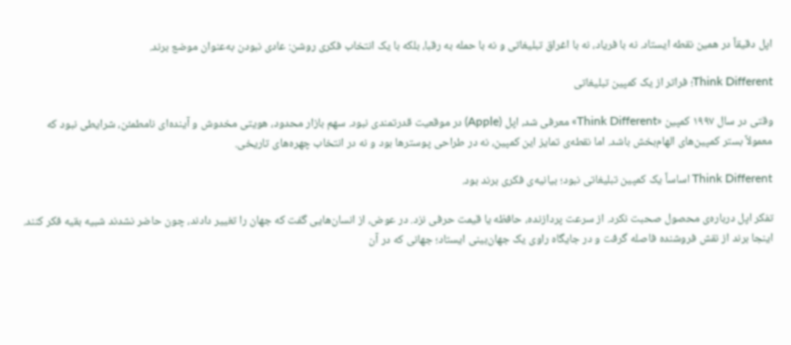اپل دقیقاً در همین نقطه ایستاد. نه با فریاد، نه با اغراق تبلیغاتی و نه با حمله به رقبا، بلکه با یک انتخاب فکری روشن: عادی نبودن به‌عنوان موضع برند.

Think Different؛ فراتر از یک کمپین تبلیغاتی

وقتی در سال ۱۹۹۷ کمپین «Think Different» معرفی شد، اپل (Apple) در موقعیت قدرتمندی نبود. سهم بازار محدود، هویتی مخدوش و آینده‌ای نامطمئن، شرایطی نبود که معمولاً بستر کمپین‌های الهام‌بخش باشد. اما نقطه‌ی تمایز این کمپین، نه در طراحی پوسترها بود و نه در انتخاب چهره‌های تاریخی.

Think Different اساساً یک کمپین تبلیغاتی نبود؛ بیانیه‌ی فکری برند بود.

تفکر اپل درباره‌ی محصول صحبت نکرد. از سرعت پردازنده، حافظه یا قیمت حرفی نزد. در عوض، از انسان‌هایی گفت که جهان را تغییر دادند، چون حاضر نشدند شبیه بقیه فکر کنند. اینجا برند از نقش فروشنده فاصله گرفت و در جایگاه راوی یک جهان‌بینی ایستاد؛ جهانی که در آن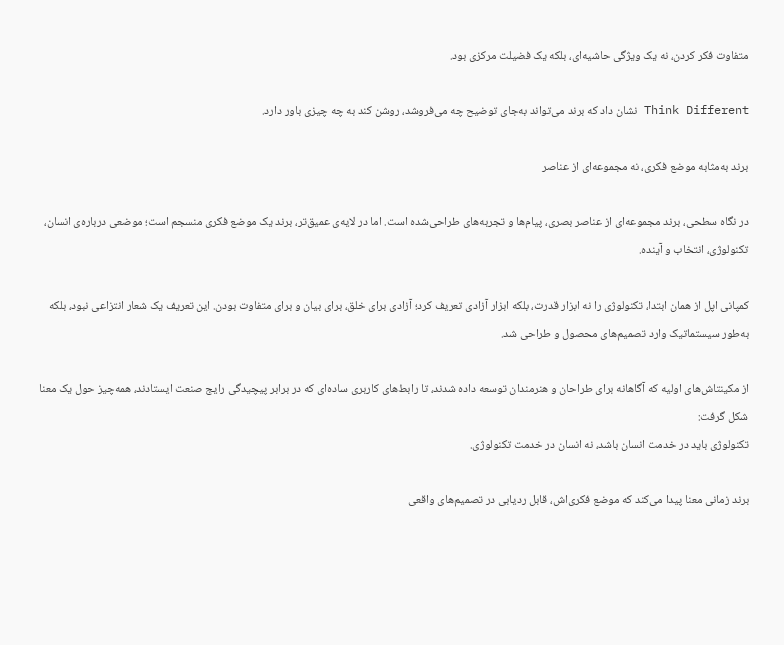متفاوت فکر کردن، نه یک ویژگی حاشیه‌ای، بلکه یک فضیلت مرکزی بود.

Think Different نشان داد که برند می‌تواند به‌جای توضیح چه می‌فروشد، روشن کند به چه چیزی باور دارد.

برند به‌مثابه موضع فکری، نه مجموعه‌ای از عناصر

در نگاه سطحی، برند مجموعه‌ای از عناصر بصری، پیام‌ها و تجربه‌های طراحی‌شده است. اما در لایه‌ی عمیق‌تر، برند یک موضع فکری منسجم است؛ موضعی درباره‌ی انسان، تکنولوژی، انتخاب و آینده.

کمپانی اپل از همان ابتدا، تکنولوژی را نه ابزار قدرت، بلکه ابزار آزادی تعریف کرد؛ آزادی برای خلق، برای بیان و برای متفاوت بودن. این تعریف یک شعار انتزاعی نبود، بلکه به‌طور سیستماتیک وارد تصمیم‌های محصول و طراحی شد.

از مکینتاش‌های اولیه که آگاهانه برای طراحان و هنرمندان توسعه داده شدند، تا رابط‌های کاربری ساده‌ای که در برابر پیچیدگی رایج صنعت ایستادند، همه‌چیز حول یک معنا شکل گرفت:
تکنولوژی باید در خدمت انسان باشد، نه انسان در خدمت تکنولوژی.

برند زمانی معنا پیدا می‌کند که موضع فکری‌اش، قابل ردیابی در تصمیم‌های واقعی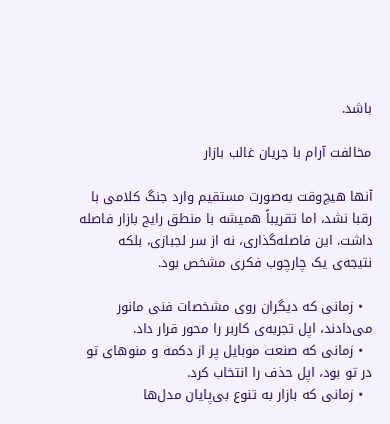باشد.

مخالفت آرام با جریان غالب بازار

آنها هیچ‌وقت به‌صورت مستقیم وارد جنگ کلامی با رقبا نشد، اما تقریباً همیشه با منطق رایج بازار فاصله داشت. این فاصله‌گذاری، نه از سر لجبازی، بلکه نتیجه‌ی یک چارچوب فکری مشخص بود.

  • زمانی که دیگران روی مشخصات فنی مانور می‌دادند، اپل تجربه‌ی کاربر را محور قرار داد.
  • زمانی که صنعت موبایل پر از دکمه و منوهای تو در تو بود، اپل حذف را انتخاب کرد.
  • زمانی که بازار به تنوع بی‌پایان مدل‌ها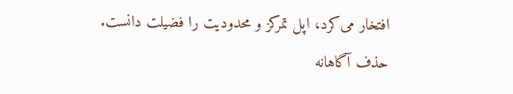افتخار می‌کرد، اپل تمرکز و محدودیت را فضیلت دانست.
حذف آگاهانه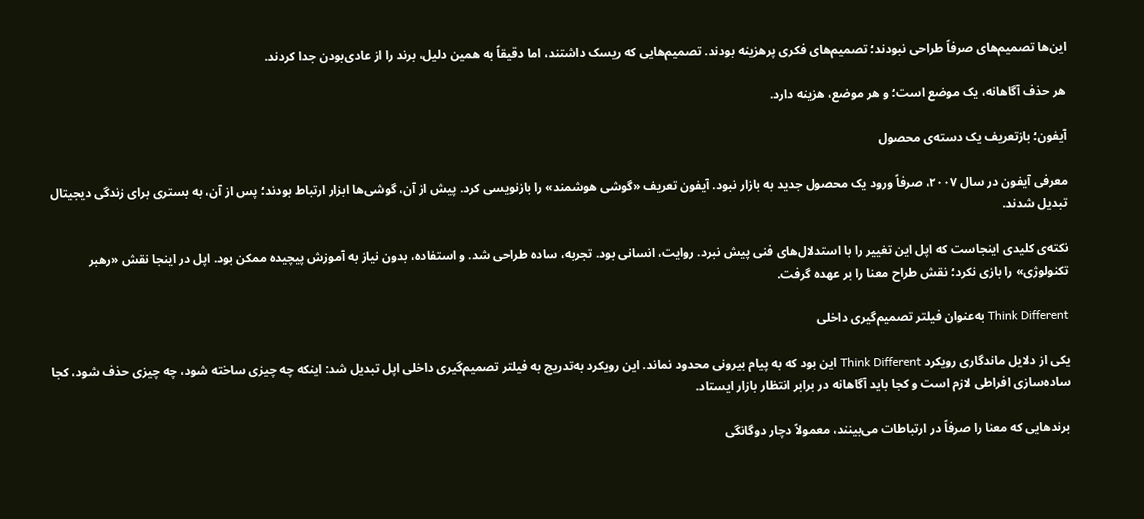این‌ها تصمیم‌های صرفاً طراحی نبودند؛ تصمیم‌های فکری پرهزینه بودند. تصمیم‌هایی که ریسک داشتند، اما دقیقاً به همین دلیل، برند را از عادی‌بودن جدا کردند.

هر حذف آگاهانه، یک موضع است؛ و هر موضع، هزینه دارد.

آیفون؛ بازتعریف یک دسته‌ی محصول

معرفی آیفون در سال ۲۰۰۷، صرفاً ورود یک محصول جدید به بازار نبود. آیفون تعریف «گوشی هوشمند» را بازنویسی کرد. پیش از آن، گوشی‌ها ابزار ارتباط بودند؛ پس از آن، به بستری برای زندگی دیجیتال تبدیل شدند.

نکته‌ی کلیدی اینجاست که اپل این تغییر را با استدلال‌های فنی پیش نبرد. روایت، انسانی بود. تجربه، ساده طراحی شد. و استفاده، بدون نیاز به آموزش پیچیده ممکن بود. اپل در اینجا نقش «رهبر تکنولوژی» را بازی نکرد؛ نقش طراح معنا را بر عهده گرفت.

Think Different به‌عنوان فیلتر تصمیم‌گیری داخلی

یکی از دلایل ماندگاری رویکرد Think Different این بود که به پیام بیرونی محدود نماند. این رویکرد به‌تدریج به فیلتر تصمیم‌گیری داخلی اپل تبدیل شد: اینکه چه چیزی ساخته شود، چه چیزی حذف شود، کجا ساده‌سازی افراطی لازم است و کجا باید آگاهانه در برابر انتظار بازار ایستاد.

برندهایی که معنا را صرفاً در ارتباطات می‌بینند، معمولاً دچار دوگانگی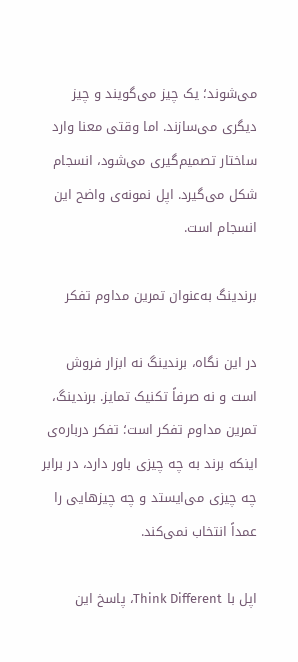می‌شوند؛ یک چیز می‌گویند و چیز دیگری می‌سازند. اما وقتی معنا وارد ساختار تصمیم‌گیری می‌شود، انسجام شکل می‌گیرد. اپل نمونه‌ی واضح این انسجام است.

برندینگ به‌عنوان تمرین مداوم تفکر

در این نگاه، برندینگ نه ابزار فروش است و نه صرفاً تکنیک تمایز. برندینگ، تمرین مداوم تفکر است؛ تفکر درباره‌ی اینکه برند به چه چیزی باور دارد، در برابر چه چیزی می‌ایستد و چه چیزهایی را عمداً انتخاب نمی‌کند.

اپل با Think Different، پاسخ این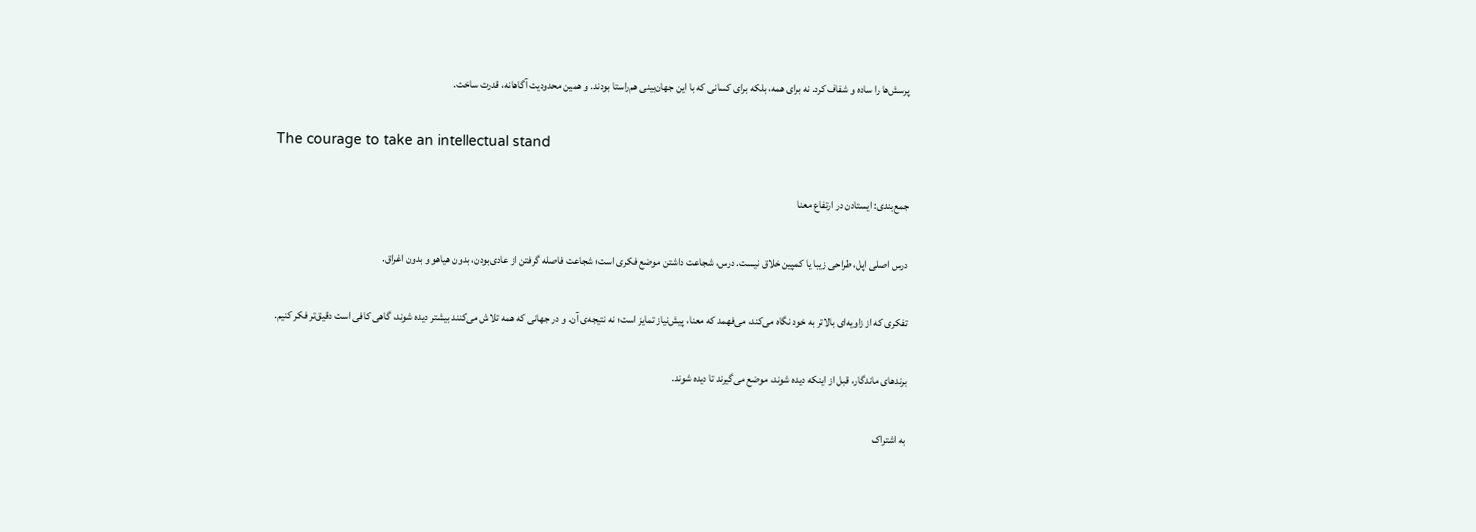پرسش‌ها را ساده و شفاف کرد. نه برای همه، بلکه برای کسانی که با این جهان‌بینی هم‌راستا بودند. و همین محدودیت آگاهانه، قدرت ساخت.

The courage to take an intellectual stand

جمع‌بندی: ایستادن در ارتفاع معنا

درس اصلی اپل، طراحی زیبا یا کمپین خلاق نیست. درس، شجاعت داشتن موضع فکری است؛ شجاعت فاصله گرفتن از عادی‌بودن، بدون هیاهو و بدون اغراق.

تفکری که از زاویه‌ای بالاتر به خود نگاه می‌کند، می‌فهمد که معنا، پیش‌نیاز تمایز است؛ نه نتیجه‌ی آن. و در جهانی که همه تلاش می‌کنند بیشتر دیده شوند، گاهی کافی است دقیق‌تر فکر کنیم.

برندهای ماندگار، قبل از اینکه دیده شوند، موضع می‌گیرند تا دیده شوند.

به اشتراک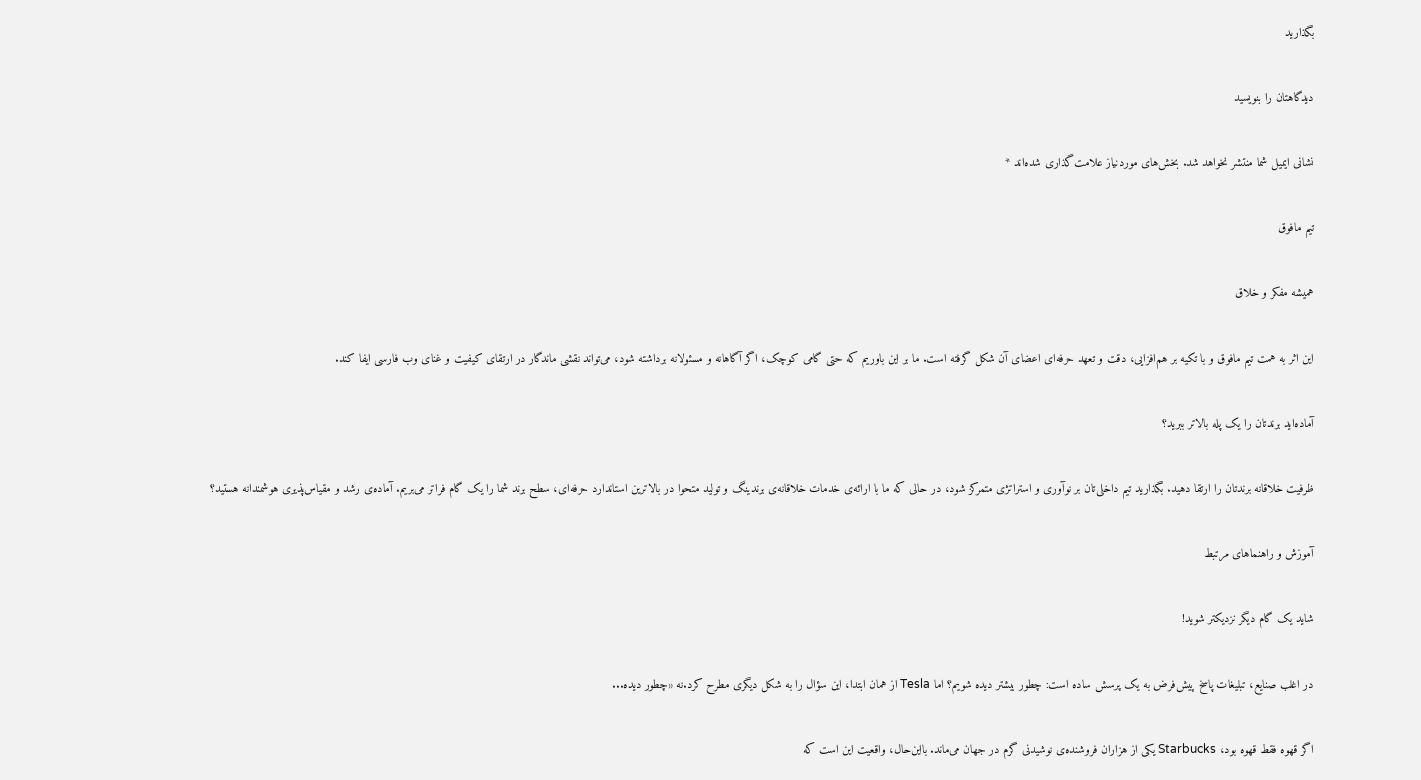بگذارید

دیدگاهتان را بنویسید

نشانی ایمیل شما منتشر نخواهد شد. بخش‌های موردنیاز علامت‌گذاری شده‌اند *

تیم مافوق

همیشه مفکر و خلاق

این اثر به همت تیم مافوق و با تکیه بر هم‌افزایی، دقت و تعهد حرفه‌ای اعضای آن شکل گرفته است. ما بر این باوریم که حتی گامی کوچک، اگر آگاهانه و مسئولانه برداشته شود، می‌تواند نقشی ماندگار در ارتقای کیفیت و غنای وب فارسی ایفا کند.

آماده‌اید برندتان را یک پله بالاتر ببرید؟

ظرفیت خلاقانه برندتان را ارتقا دهید. بگذارید تیم داخلی‌تان بر نوآوری و استراتژی متمرکز شود، در حالی که ما با ارائه‌ی خدمات خلاقانه‌ی برندینگ و تولید متحوا در بالاترین استاندارد حرفه‌ای، سطح برند شما را یک گام فراتر می‌بریم. آماده‌ی رشد و مقیاس‌پذیری هوشمندانه هستید؟

آموزش و راهنماهای مرتبط

شاید یک گام دیگر نزدیکتر شوید!

در اغلب صنایع، تبلیغات پاسخ پیش‌فرض به یک پرسش ساده است: چطور بیشتر دیده شویم؟ اما Tesla از همان ابتدا، این سؤال را به شکل دیگری مطرح کرد.نه «چطور دیده...

اگر قهوه فقط قهوه بود، Starbucks یکی از هزاران فروشنده‌ی نوشیدنی گرم در جهان می‌ماند. بااین‌حال، واقعیت این است که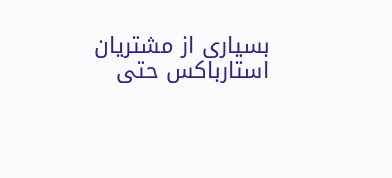بسیاری از مشتریان استارباکس حتی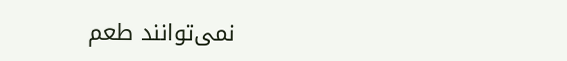نمی‌توانند طعم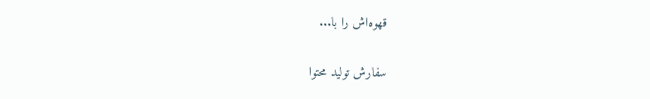قهوه‌اش را با...

سفارش تولید محتوا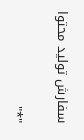سفارش تولید محتوا

"*"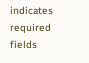indicates required fields